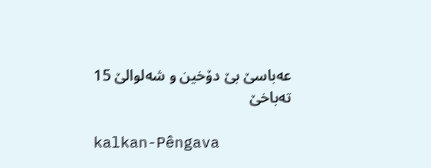عه‌باسێ بێ دۆخین و شه‌لوالێ 15 ته‌باخێ

kalkan-Pêngava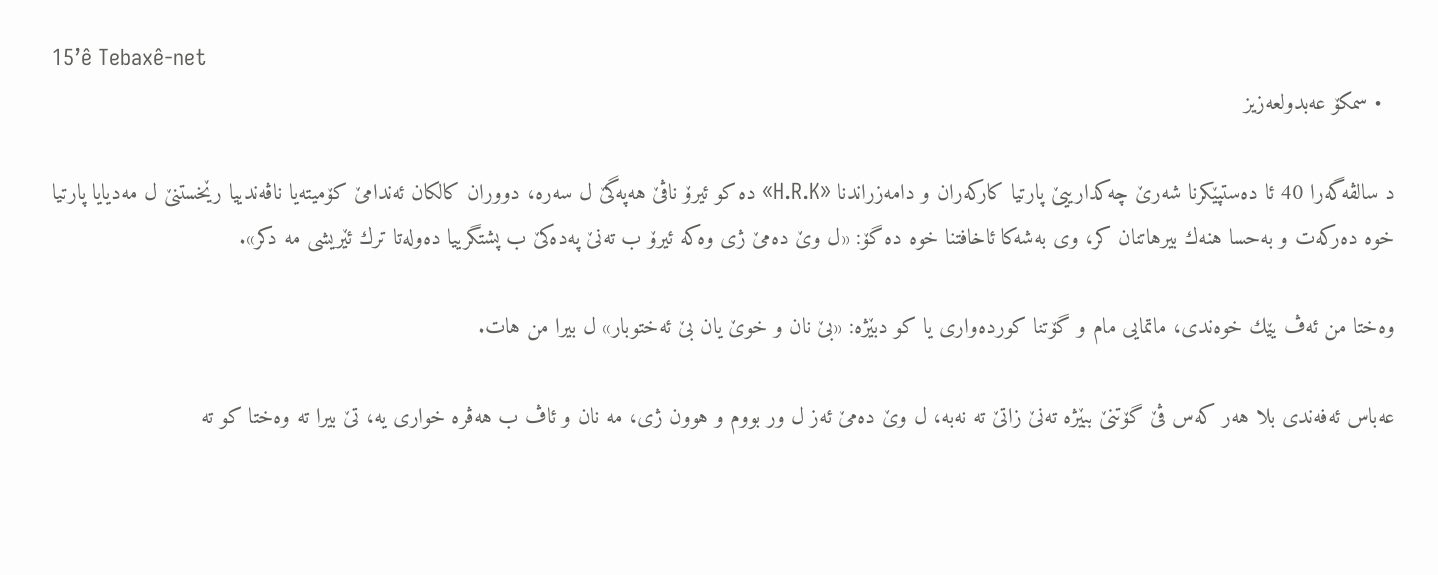15’ê Tebaxê-net
  • سمكۆ عه‌بدولعه‌زیز

د سالڤه‌گه‌را 40 ئا ده‌ستپێكرنا شه‌رێ چه‌كدارییێ پارتیا كاركه‌ران و دامه‌زراندنا «H.R.K» ده‌ كو ئیرۆ ناڤێ هه‌په‌گێ ل سه‌ره‌، دووران كالكان ئه‌ندامێ كۆمیته‌یا ناڤه‌ندییا رێخستنێ ل مه‌دیایا پارتیا خوه‌ ده‌ركه‌ت و به‌حسا هنه‌ك بیرهاتنان كر، وی به‌شه‌كا ئاخافتنا خوه‌ ده‌ گۆ: «ل وێ ده‌مێ ژی وه‌كه‌ ئیرۆ ب ته‌نێ په‌ده‌كێ ب پشتگرییا ده‌وله‌تا ترك ئێریشی مه‌ دكر».

وه‌ختا من ئه‌ڤ یێك خوه‌ندی، ماتمایی مام و گۆتنا كورده‌وارى یا كو دبێژه‌: «بێ نان و خوێ یان بێ ئه‌ختوبار» ل بیرا من هات.

عه‌باس ئه‌فه‌ندی بلا هه‌ر كه‌س ڤێ گۆتنێ ببێژه‌ ته‌نێ زاتێ ته‌ نه‌به‌، ل وێ ده‌مێ ئه‌ز ل ور بووم و هوون ژی، مه‌ نان و ئاڤ ب هه‌ڤره‌ خواری یه‌، تێ بیرا ته‌ وه‌ختا كو ته‌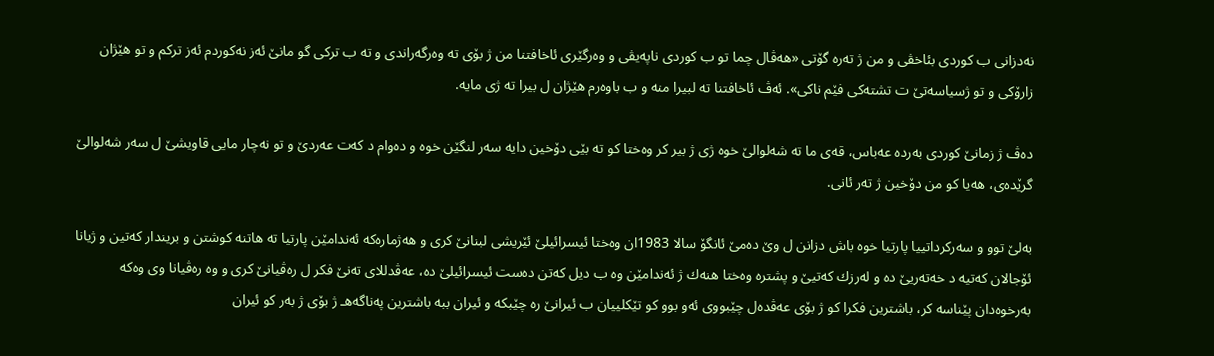نه‌دزانی ب كوردی بئاخڤی و من ژ ته‌ره‌ گۆتی «هه‌ڤال چما تو ب كوردى ناپه‌یڤی و وه‌رگێرى ئاخافتنا من ژ بۆی ته‌ وه‌رگه‌راندی و ته‌ ب تركى گو مانێ ئه‌ز نه‌كوردم ئه‌ز تركم و تو هێژان زارۆكى و تو ژسیاسه‌تێ ت تشته‌كی فێم ناكى». ئه‌ڤ ئاخافتنا ته‌ لبیرا منه‌ و ب باوه‌رم هێژان ل بیرا ته‌ ژى مایه‌.

ده‌ڤ ژ زمانێ كوردی به‌رده‌ عه‌باس، قه‌ی ما ته‌ شه‌لوالێ خوه‌ ژی ژ بیر كر وه‌ختا كو ته‌ بێی دۆخین دایه‌ سه‌ر لنگێن خوه‌ و ده‌وام د كه‌ت عه‌ردێ و تو نه‌چار مایی قاویشێ ل سه‌ر شه‌لوالێ گرێده‌ی، هه‌یا كو من دۆخین ژ ته‌ر ئانی.

به‌لێ توو و سه‌ركردا‌تییا پارتیا خوه‌ باش دزانن ل وێ ده‌مێ ئانگۆ سالا 1983ان وه‌ختا ئیسرائیلێ ئێریشی لبنانێ كری و هه‌ژماره‌كه‌ ئه‌ندامێن پارتیا ته‌ هاتنه‌ كوشتن و بریندار كه‌تین و ژیانا ئۆجالان كه‌تیه‌ د خه‌ته‌ریێ ده‌ و له‌رزك كه‌تیێ و پشتره‌ وه‌ختا هنه‌ك ژ ئه‌ندامێن وه‌ ب دیل كه‌تن‌ ده‌ست ئیسرائیلێ ده‌، عه‌ڤدللای ته‌نێ فكر ل ره‌ڤیانێ كری و وه‌ ره‌ڤیانا وى وه‌كه‌ به‌رخوه‌دان پێناسه‌ كر، باشترین فكرا كو ژ بۆی عه‌ڤده‌ل چێبووی ئه‌و بوو كو تێكلییان ب ئیرانێ ره‌ چێبكه‌ و ئیران ببه‌ باشترین په‌ناگه‌هـ ژ بۆى ژ به‌ر كو ئیران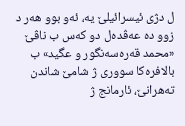ل دژی ئیسرائیلێ یه‌، ئه‌و بوو هه‌ر د زوو ده‌ عه‌ڤده‌ل دو كه‌س ب ناڤێ «محمد قه‌ره‌سه‌نگور و عگید» ب بالافره‌كا سوورى ژ شامێ شاندن ته‌هرانێ، ئارمانج ژ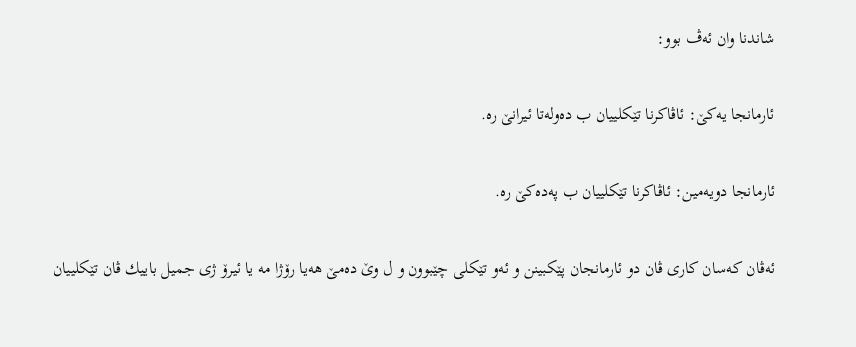شاندنا وان ئه‌ڤ بوو:

ئارمانجا یه‌كێ: ئاڤاكرنا تێكلییان ب ده‌وله‌تا ئیرانێ ره‌.

ئارمانجا دویه‌مین: ئاڤاكرنا تێكلییان ب په‌ده‌كێ ره‌.

ئه‌ڤان كه‌سان كاری ڤان دو ئارمانجان پێكبینن و ئه‌و تێكلی چێبوون و ل وێ ده‌مێ هه‌یا رۆژا مه‌ یا ئیرۆ ژی جمیل باییك ڤان تێكلییان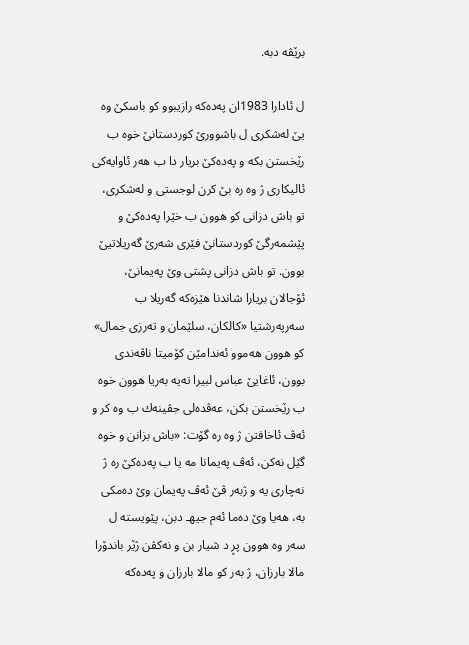برێڤه‌ دبه‌.

ل ئادارا 1983ان په‌ده‌كه‌ رازیبوو كو باسكێ وه‌ یێ له‌شكری ل باشوورێ كوردستانێ خوه‌ ب رێخستن بكه‌ و په‌ده‌كێ بریار دا ب هه‌ر ئاوایه‌كی ئالیكاری ژ وه‌ ره‌ بێ كرن لوجستى و له‌شكری، تو باش دزانى كو هوون ب خێرا په‌ده‌كێ و پێشمه‌رگێ كوردستانێ فێری شه‌رێ گه‌ریلاتیێ بوون. تو باش دزانى پشتى وێ په‌یمانێ، ئۆجالان بریارا شاندنا هێزه‌كه‌ گه‌ریلا ب سه‌رپه‌رشتیا «كالكان، سلێمان و ته‌رزى جمال» كو هوون هه‌موو ئه‌ندامێن كۆمیتا ناڤه‌ندی بوون، ئاغایێ عباس لبیرا ته‌یه‌ به‌ریا هوون خوه‌ ب رێخستن بكن، عه‌ڤده‌لی جڤینه‌ك ب وه‌ كر و ئه‌ڤ ئاخافتن ژ وه‌ ره‌ گۆت: «باش بزانن و خوه‌ گێل نه‌كن، ئه‌ڤ په‌یمانا مه‌ یا ب په‌ده‌كێ ره‌ ژ نه‌چاری یه‌ و ژبه‌ر ڤێ ئه‌ڤ په‌یمان وێ ده‌مكی به‌، هه‌یا وێ ده‌ما ئه‌م جیهـ دبن، پێویسته‌ ل سه‌ر وه‌ هوون پڕ د شیار بن و نه‌كڤن‌ ژێر باندۆرا مالا بارزان، ژ به‌ر كو مالا بارزان و په‌ده‌كه‌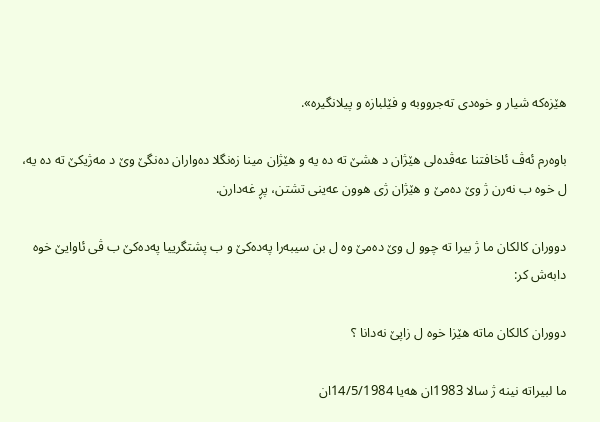هێزه‌كه‌ شیار و خوه‌دی ته‌جرووبه‌ و فێلبازه‌ و پیلانگیره‌».

باوه‌رم ئه‌ڤ ئاخافتنا عه‌ڤده‌لی هێژان د هشێ ته‌ ده‌ یه‌ و هێژان مینا زه‌نگلا ده‌واران ده‌نگێ وێ د مه‌ژیكێ ته‌ ده‌ یه‌، ل خوه‌ ب نه‌رن ژ وێ ده‌مێ و هێژان ژی هوون عه‌ینی تشتن، پڕ غه‌دارن.

دووران كالكان ما ژ بیرا ته‌ چوو ل وێ ده‌مێ وه‌ ل بن سیبه‌را په‌ده‌كێ و ب پشتگرییا په‌ده‌كێ ب ڤی ئاوایێ خوه‌ دابه‌ش كر:

دووران كالكان ماته‌ هێزا خوه‌ ل زاپێ نه‌دانا ؟

ما لبیراته‌ نینه‌ ژ سالا 1983ان هه‌یا 14/5/1984ان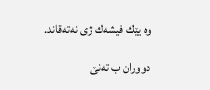وه‌ یێك فیشه‌ك ژى نه‌ته‌قاند.

دووران ب ته‌نێ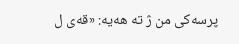پرسه‌كی من ژ ته‌ هه‌یه‌: «قه‌ی ل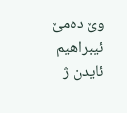وێ ده‌مێ ئیبراهیم ئایدن ژ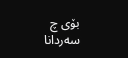بۆی چ سه‌ردانا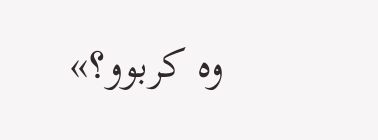وه‌ كربوو؟»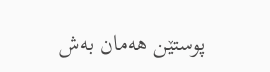پوستێن ھەمان بەش